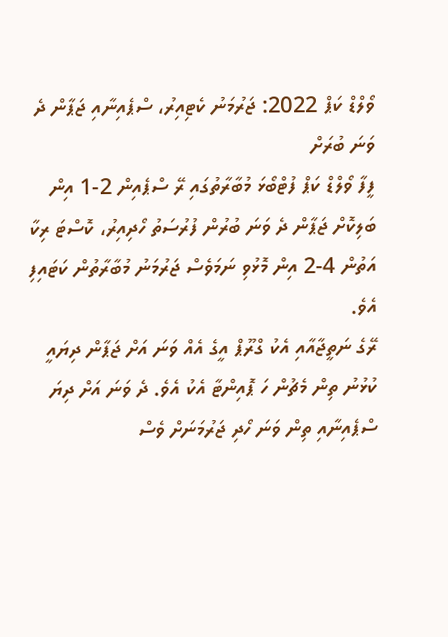ވޯލްޑް ކަޕް 2022: ޖަރުމަނު ކެޓިއިރު، ސްޕެއިނާއި ޖަޕާން ދެ ވަނަ ބުރަށް
ފީފާ ވޯލްޑް ކަޕް ފުޓްބޯޅަ މުބާރާތުގައި ރޭ ސްޕެއިން 2-1 އިން ބަލިކޮށް ޖަޕާން ދެ ވަނަ ބުރުން ފުރުސަތު ހޯދިއިރު، ކޮސްޓަ ރިކާ އަތުން 4-2 އިން މޮޅުވި ނަމަވެސް ޖަރުމަނު މުބާރާތުން ކަޓައިފި އެވެ.
ރޭގެ ނަތީޖާއާއި އެކު ގްރޫޕް އީގެ އެއް ވަނަ އަށް ޖަޕާން ދިޔައީ ކުޅުނު ތިން މެޗުން ހަ ޕޮއިންޓާ އެކު އެވެ. ދެ ވަނަ އަށް ދިޔަ ސްޕެއިނާއި ތިން ވަނަ ހޯދި ޖަރުމަނަށް ވެސް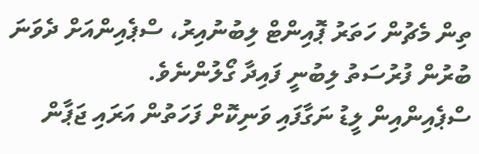ތިން މެޗުން ހަތަރު ޕޮއިންޓް ލިބުނުއިރު، ސްޕެއިންއަށް ދެވަނަ ބުރުން ފުރުސަތު ލިބުނީ ފައިދާ ގޯލުންނެވެ.
ސްޕެއިންއިން ލީޑު ނަގާފައި ވަނިކޮށް ފަހަތުން އަރައި ޖަޕާން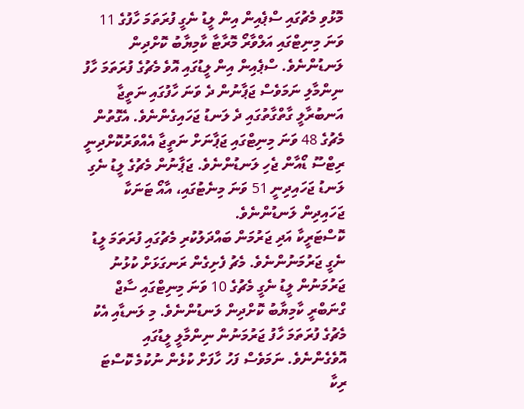މޮޅުވި މެޗުގައި ސްޕެއިން އިން ލީޑު ނެގީ ފުރަތަމަ ހާފުގެ 11 ވަނަ މިނިޓްގައި އަލްވާރޯ މޮރާޓާ ކާމިޔާބު ކޮށްދިން ލަނޑުންނެވެ. ސްޕެއިން އިން ލީޑުގައި އޮވެ މެޗުގެ ފުރަތަމަ ހާފު ނިންމާލި ނަމަވެސް ޖަޕާނުން ދެ ވަނަ ހާފުގައި ނަތީޖާ އަނބުރާލީ ގާތްގާތުގައި ދެ ލަނޑު ޖަހައިގެންނެވެ. އެގޮތުން މެޗުގެ 48 ވަނަ މިނިޓްގައި ޖަޕާނަށް ނަތީޖާ އެއްވަރުކޮށްދިނީ ރިޓްސޫ ޑޯއާން ޖެހި ލަނޑުންނެވެ. ޖަޕާނުން މެޗުގެ ލީޑު ނެގި ލަނޑު ޖަހައިދިނީ 51 ވަނަ މިނެޓުގައި، އާއޯ ޓަނަކާ ޖަހައިދިން ލަނޑުންނެވެ.
ކޮސްޓަރީކާ އަދި ޖަރުމަން ބައްދަލުކުރި މެޗުގައި ފުރަތަމަ ލީޑު ނެގީ ޖަރުމަނުންނެވެ. މެޗު ފެށިގެން ރަނގަޅަށް ކުޅުނު ޖަރުމަނުން ލީޑު ނެގީ މެޗުގެ 10 ވަނަ މިނިޓްގައި ސާޖް ގްނަބްރީ ކާމިޔާބު ކޮށްދިން ލަނޑުންނެވެ. މި ލަނޑާއި އެކު މެޗުގެ ފުރަތަމަ ހާފު ޖަރުމަނުން ނިންމާލީ ލީޑުގައި އޮވެގެންނެވެ. ނަމަވެސް ފަހު ހާފަށް ކުޅެން ނުކުމެ ކޮސްޓަ ރިކާ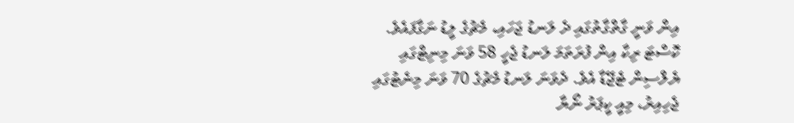އިން ވަނީ ގާތްގާތުގައި ދެ ލަނޑު ޖަހައި، މެޗުގެ ލީޑު ނަގާފައެވެ. ކޮސްޓަ ރިކާ އިން ފުރަތަމަ ލަނޑު ޖެހީ 58 ވަނަ މިނިޓްގައި ޔެލްސިން ޓެޖޭޑާ އެވެ. ދެވަނަ ލަނޑު މެޗުގެ 70 ވަނަ މިނެޓުގައި ޖެހިއިރު، މިއީ ކީޕަރު ނޯޔާ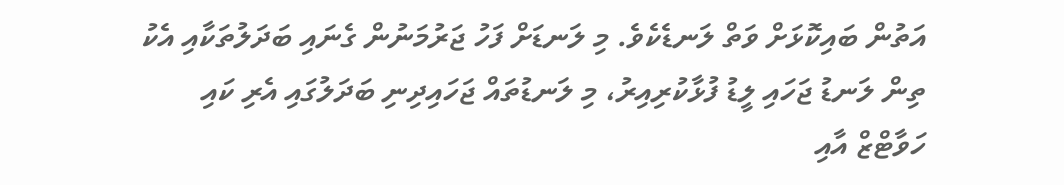އަތުން ބައިކޮޅަށް ވަތް ލަނޑެކެވެ. މި ލަނޑަށް ފަހު ޖަރުމަނުން ގެނައި ބަދަލުތަކާއި އެކު ތިން ލަނޑު ޖަހައި ލީޑު ފުޅާކުރިއިރު، މި ލަނޑުތައް ޖަހައިދިނި ބަދަލުގައި އެރި ކައި ހަވާޓްޒް އާއި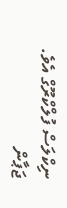ނިކްލަސް ފުލްކްރޫގް އެވެ.
ޖަޕާން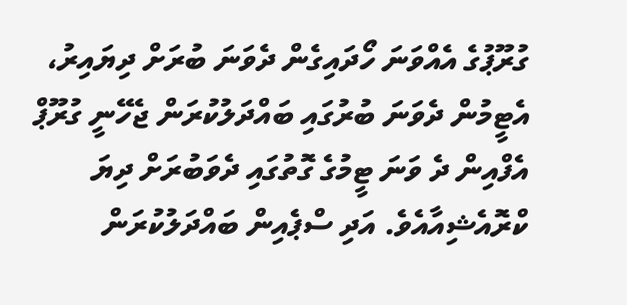ގުރޫޕުގެ އެއްވަނަ ހޯދައިގެން ދެވަނަ ބުރަށް ދިޔައިރު، އެޓީމުން ދެވަނަ ބުރުގައި ބައްދަލުކުރަން ޖެހޭނީ ގުރޫޕް އެފްއިން ދެ ވަނަ ޓީމުގެ ގޮތުގައި ދެވަބުރަށް ދިޔަ ކްރޮއެޝިއާއެވެ. އަދި ސްޕެއިން ބައްދަލުކުރަން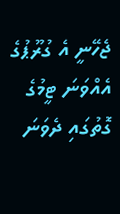ޖެހޭނީ އެ ގުރޫޕުގެ އެއްވަނަ ޓީމުގެ ގޮތުގައި ދެވަނަ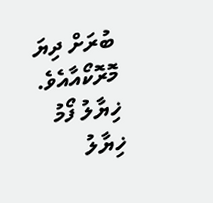ބުރަށް ދިޔަ މޮރޮކޯއާއެވެ.
ޚިޔާލު ފޯމު
ޚިޔާލު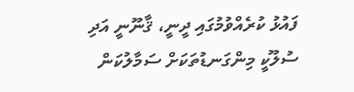ފައުޅު ކުރެއްވުމުގައި ދީނީ، ޤާނޫނީ އަދި ސުލޫކީ މިންގަނޑުތަކަށް ސަމާލުކަން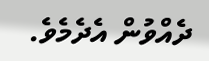ދެއްވުން އެދެމެވެ.